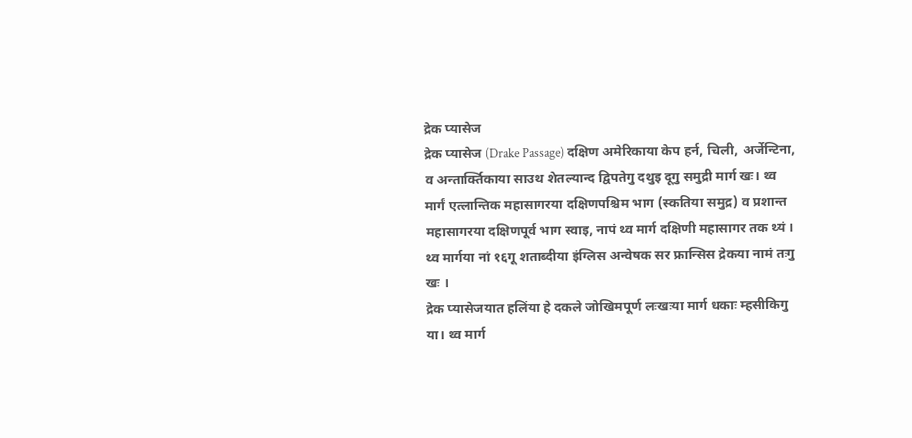द्रेक प्यासेज
द्रेक प्यासेज (Drake Passage) दक्षिण अमेरिकाया केप हर्न, चिली, अर्जेन्टिना, व अन्तार्क्तिकाया साउथ शेतल्यान्द द्विपतेगु दथुइ दूगु समुद्री मार्ग खः। थ्व मार्गं एत्लान्तिक महासागरया दक्षिणपश्चिम भाग (स्कतिया समुद्र) व प्रशान्त महासागरया दक्षिणपूर्व भाग स्वाइ, नापं थ्व मार्ग दक्षिणी महासागर तक थ्यं । थ्व मार्गया नां १६गू शताब्दीया इंग्लिस अन्वेषक सर फ्रान्सिस द्रेकया नामं तःगु खः ।
द्रेक प्यासेजयात हलिंया हे दकले जोखिमपूर्ण लःखःया मार्ग धकाः म्हसीकिगु या। थ्व मार्ग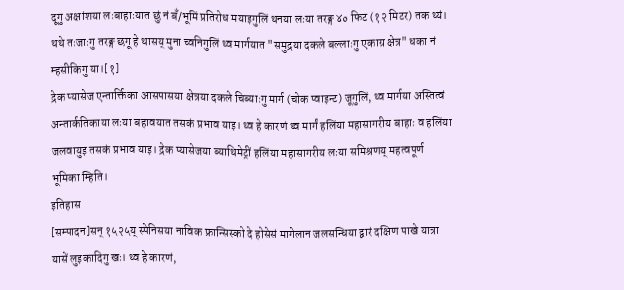दूगु अक्षांशया लःबाहाःयात छुं नं बँ/भूमिं प्रतिरोध मयाइगुलिं थनया लःया तरङ्ग ४० फिट (१२ मिटर) तक थ्यं। थथे तःजाःगु तरङ्ग छगू हे थासय् मुना च्वनिगुलिं थ्व मार्गयात "समुद्रया दकले बल्लाःगु एकाग्र क्षेत्र" धका नं म्हसीकिगु या।[१]
द्रेक प्यासेज एन्तार्क्तिका आसपासया क्षेत्रया दकले चिब्याःगु मार्ग (चोक प्वाइन्ट) जूगुलिं, थ्व मार्गया अस्तित्वं अन्तार्कतिकाया लःया बहावयात तसकं प्रभाव याइ। थ्व हे कारणं थ्व मार्गं हलिंया महासागरीय बाहाः व हलिंया जलवायुइ तसकं प्रभाव याइ। द्रेक प्यासेजया ब्याथिमेट्रीं हलिंया महासागरीय लःया समिश्रणय् महत्वपूर्ण भूमिका म्हिति।
इतिहास
[सम्पादन]सन् १५२५य् स्पेनिसया नाविक फ्रान्सिस्को दे होसेसं मागेलान जलसन्धिया द्वारं दक्षिण पाखे यात्रा यासें लुइकादिगु खः। थ्व हे कारणं,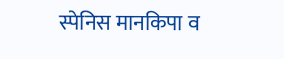स्पेनिस मानकिपा व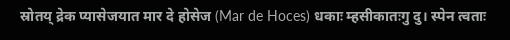स्रोतय् द्रेक प्यासेजयात मार दे होसेज (Mar de Hoces) धकाः म्हसीकातःगु दु। स्पेन त्वताः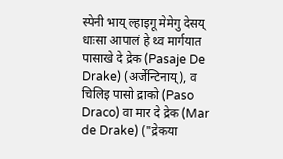स्पेनी भाय् ल्हाइगू मेमेगु देसय् धाःसा आपालं हे थ्व मार्गयात पासाखे दे द्रेक (Pasaje De Drake) (अर्जेन्टिनाय्), व चिलिइ पासो द्राको (Paso Draco) वा मार दे द्रेक (Mar de Drake) ("द्रेकया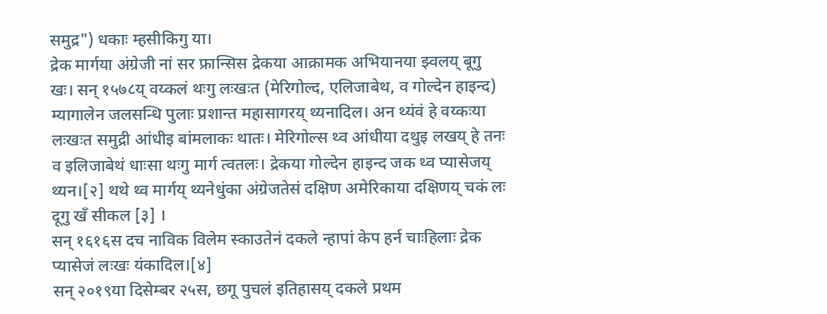समुद्र") धकाः म्हसीकिगु या।
द्रेक मार्गया अंग्रेजी नां सर फ्रान्सिस द्रेकया आक्रामक अभियानया झ्वलय् बूगु खः। सन् १५७८य् वय्कलं थःगु लःखःत (मेरिगोल्द, एलिजाबेथ, व गोल्देन हाइन्द) म्यागालेन जलसन्धि पुलाः प्रशान्त महासागरय् थ्यनादिल। अन थ्यंवं हे वय्कःया लःखःत समुद्री आंधीइ बांमलाकः थातः। मेरिगोल्स थ्व आंधीया दथुइ लखय् हे तनः व इलिजाबेथं धाःसा थःगु मार्ग त्वतलः। द्रेकया गोल्देन हाइन्द जक थ्व प्यासेजय् थ्यन।[२] थथे थ्व मार्गय् थ्यनेधुंका अंग्रेजतेसं दक्षिण अमेरिकाया दक्षिणय् चकं लः दूगु खँ सीकल [३] ।
सन् १६१६स दच नाविक विलेम स्काउतेनं दकले न्हापां केप हर्न चाःहिलाः द्रेक प्यासेजं लःखः यंकादिल।[४]
सन् २०१९या दिसेम्बर २५स, छगू पुचलं इतिहासय् दकले प्रथम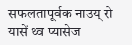सफलतापूर्वक नाउय् रो यासें थ्व प्यासेज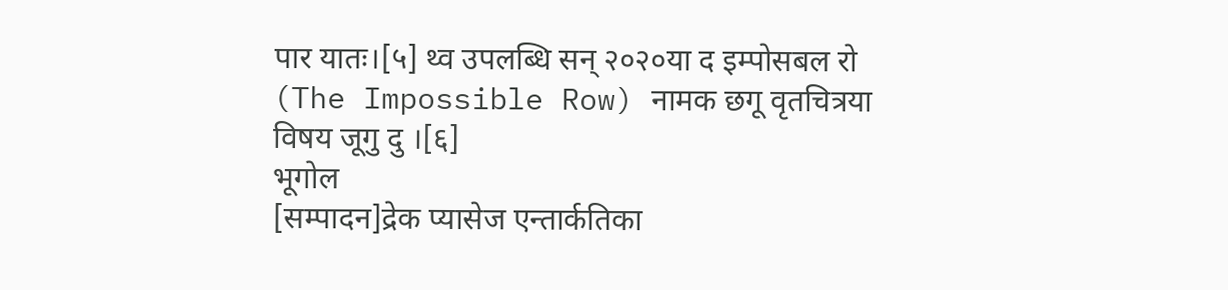पार यातः।[५] थ्व उपलब्धि सन् २०२०या द इम्पोसबल रो (The Impossible Row) नामक छगू वृतचित्रया विषय जूगु दु ।[६]
भूगोल
[सम्पादन]द्रेक प्यासेज एन्तार्कतिका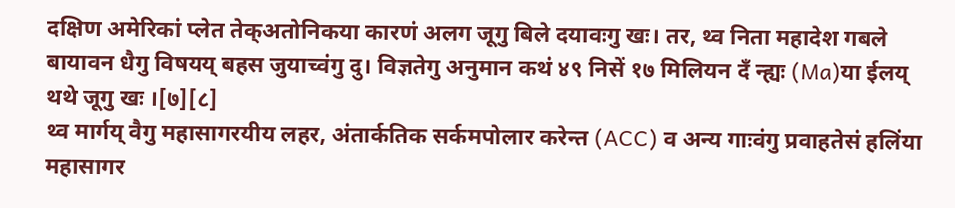दक्षिण अमेरिकां प्लेत तेक्अतोनिकया कारणं अलग जूगु बिले दयावःगु खः। तर, थ्व निता महादेश गबले बायावन धैगु विषयय् बहस जुयाच्वंगु दु। विज्ञतेगु अनुमान कथं ४९ निसें १७ मिलियन दँ न्ह्यः (Ma)या ईलय् थथे जूगु खः ।[७][८]
थ्व मार्गय् वैगु महासागरयीय लहर, अंतार्कतिक सर्कमपोलार करेन्त (ACC) व अन्य गाःवंगु प्रवाहतेसं हलिंया महासागर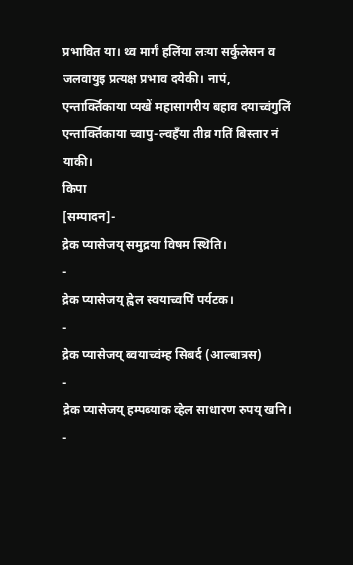प्रभावित या। थ्व मार्गं हलिंया लःया सर्कुलेसन व जलवायुइ प्रत्यक्ष प्रभाव दयेकी। नापं, एन्तार्क्तिकाया प्यखें महासागरीय बहाव दयाच्वंगुलिं एन्तार्क्तिकाया च्वापु-ल्वहँया तीव्र गतिं बिस्तार नं याकी।
किपा
[सम्पादन]-
द्रेक प्यासेजय् समुद्रया विषम स्थिति।
-
द्रेक प्यासेजय् ह्वेल स्वयाच्वपिं पर्यटक।
-
द्रेक प्यासेजय् ब्वयाच्वंम्ह सिबर्द (आल्बात्रस)
-
द्रेक प्यासेजय् हम्पब्याक व्हेल साधारण रुपय् खनि।
-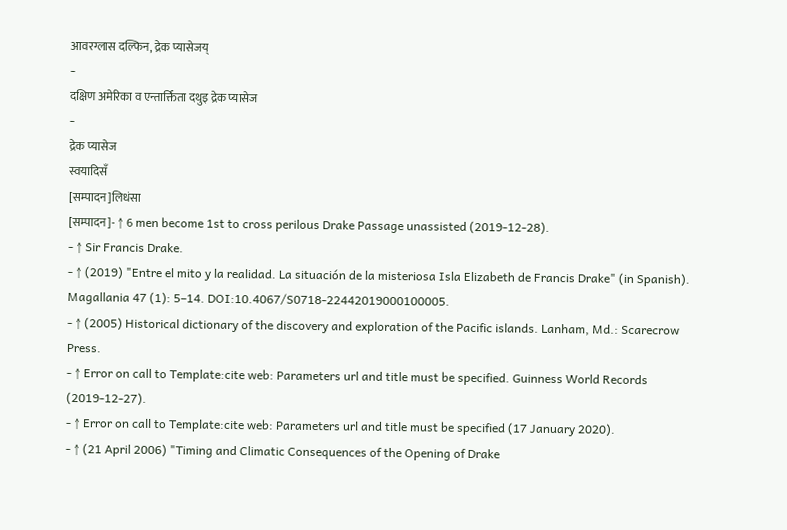आवरग्लास दल्फिन, द्रेक प्यासेजय्
-
दक्षिण अमेरिका व एन्तार्क्तिता दथुइ द्रेक प्यासेज
-
द्रेक प्यासेज
स्वयादिसँ
[सम्पादन]लिधंसा
[सम्पादन]- ↑ 6 men become 1st to cross perilous Drake Passage unassisted (2019-12-28).
- ↑ Sir Francis Drake.
- ↑ (2019) "Entre el mito y la realidad. La situación de la misteriosa Isla Elizabeth de Francis Drake" (in Spanish). Magallania 47 (1): 5–14. DOI:10.4067/S0718-22442019000100005.
- ↑ (2005) Historical dictionary of the discovery and exploration of the Pacific islands. Lanham, Md.: Scarecrow Press.
- ↑ Error on call to Template:cite web: Parameters url and title must be specified. Guinness World Records (2019-12-27).
- ↑ Error on call to Template:cite web: Parameters url and title must be specified (17 January 2020).
- ↑ (21 April 2006) "Timing and Climatic Consequences of the Opening of Drake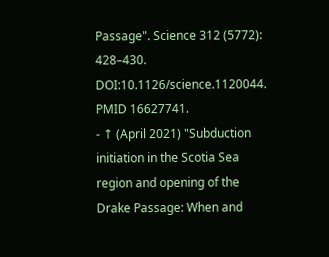Passage". Science 312 (5772): 428–430. DOI:10.1126/science.1120044. PMID 16627741.
- ↑ (April 2021) "Subduction initiation in the Scotia Sea region and opening of the Drake Passage: When and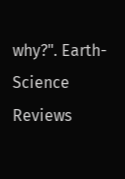why?". Earth-Science Reviews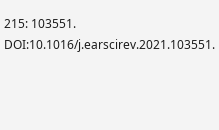215: 103551. DOI:10.1016/j.earscirev.2021.103551.